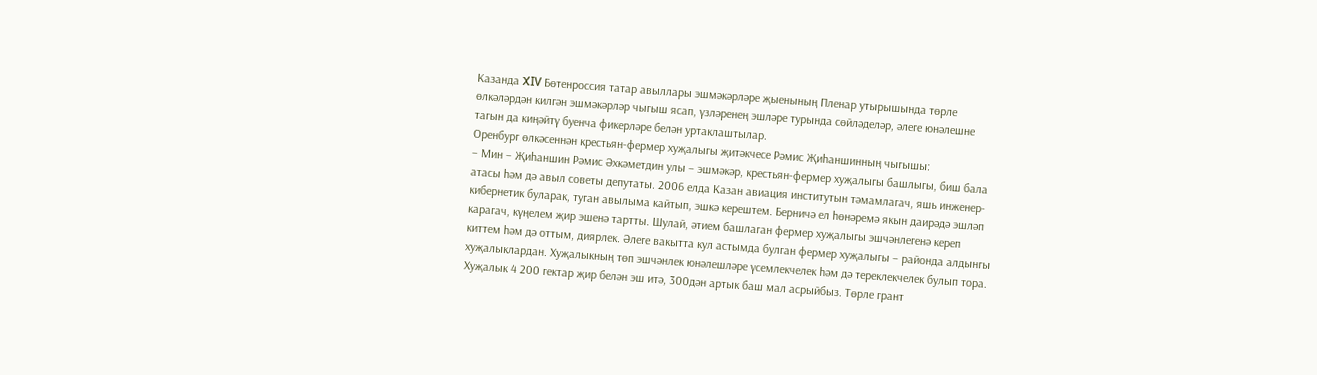Казанда XIV Бөтенроссия татар авыллары эшмәкәрләре җыенының Пленар утырышында төрле өлкәләрдән килгән эшмәкәрләр чыгыш ясап, үзләренең эшләре турында сөйләделәр, әлеге юнәлешне тагын да киңәйтү буенча фикерләре белән уртаклаштылар.
Оренбург өлкәсеннән крестьян-фермер хуҗалыгы җитәкчесе Рәмис Җиһаншинның чыгышы:
– Мин – Җиһаншин Рәмис Әхкәметдин улы – эшмәкәр, крестьян-фермер хуҗалыгы башлыгы, биш бала атасы һәм дә авыл советы депутаты. 2006 елда Казан авиация институтын тәмамлагач, яшь инженер-кибернетик буларак, туган авылыма кайтып, эшкә керештем. Берничә ел һөнәремә якын даирәдә эшләп карагач, күңелем җир эшенә тартты. Шулай, әтием башлаган фермер хуҗалыгы эшчәнлегенә кереп киттем һәм дә оттым, диярлек. Әлеге вакытта кул астымда булган фермер хуҗалыгы – районда алдынгы хуҗалыклардан. Хуҗалыкның төп эшчәнлек юнәлешләре үсемлекчелек һәм дә тереклекчелек булып тора. Хуҗалык 4 200 гектар җир белән эш итә, 300дән артык баш мал асрыйбыз. Төрле грант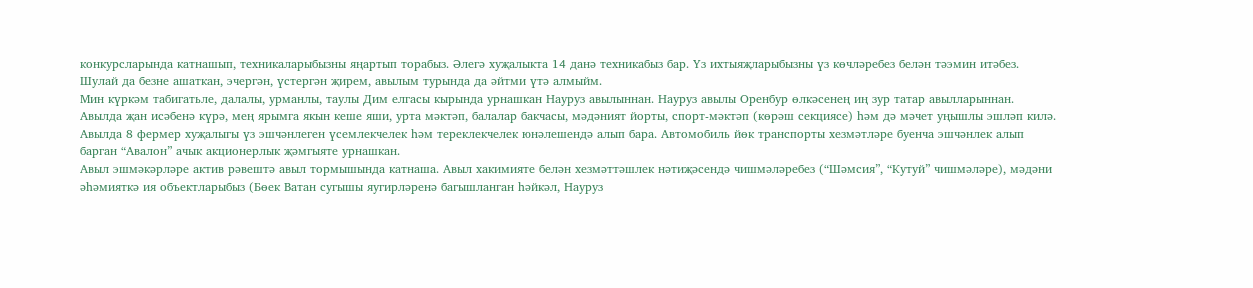конкурсларында катнашып, техникаларыбызны яңартып торабыз. Әлегә хуҗалыкта 14 данә техникабыз бар. Үз ихтыяҗларыбызны үз көчләребез белән тәэмин итәбез. Шулай да безне ашаткан, эчергән, үстергән җирем, авылым турында да әйтми үтә алмыйм.
Мин күркәм табигатьле, далалы, урманлы, таулы Дим елгасы кырында урнашкан Науруз авылыннан. Науруз авылы Оренбур өлкәсенең иң зур татар авылларыннан. Авылда җан исәбенә күрә, мең ярымга якын кеше яши, урта мәктәп, балалар бакчасы, мәдәният йорты, спорт-мәктәп (көрәш секциясе) һәм дә мәчет уңышлы эшләп килә. Авылда 8 фермер хуҗалыгы үз эшчәнлеген үсемлекчелек һәм тереклекчелек юнәлешендә алып бара. Автомобиль йөк транспорты хезмәтләре буенча эшчәнлек алып барган “Авалон” ачык акционерлык җәмгыяте урнашкан.
Авыл эшмәкәрләре актив рәвештә авыл тормышында катнаша. Авыл хакимияте белән хезмәттәшлек нәтиҗәсендә чишмәләребез (“Шәмсия”, “Кутуй” чишмәләре), мәдәни әһәмияткә ия объектларыбыз (Бөек Ватан сугышы яугирләренә багышланган һәйкәл, Науруз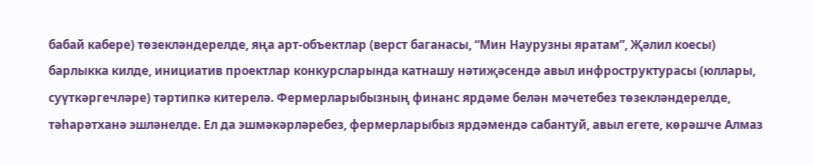бабай кабере) төзекләндерелде, яңа арт-объектлар (верст баганасы, “Мин Наурузны яратам”, Җәлил коесы) барлыкка килде, инициатив проектлар конкурсларында катнашу нәтиҗәсендә авыл инфроструктурасы (юллары, суүткәргечләре) тәртипкә китерелә. Фермерларыбызның финанс ярдәме белән мәчетебез төзекләндерелде, тәһарәтханә эшләнелде. Ел да эшмәкәрләребез, фермерларыбыз ярдәмендә сабантуй, авыл егете, көрәшче Алмаз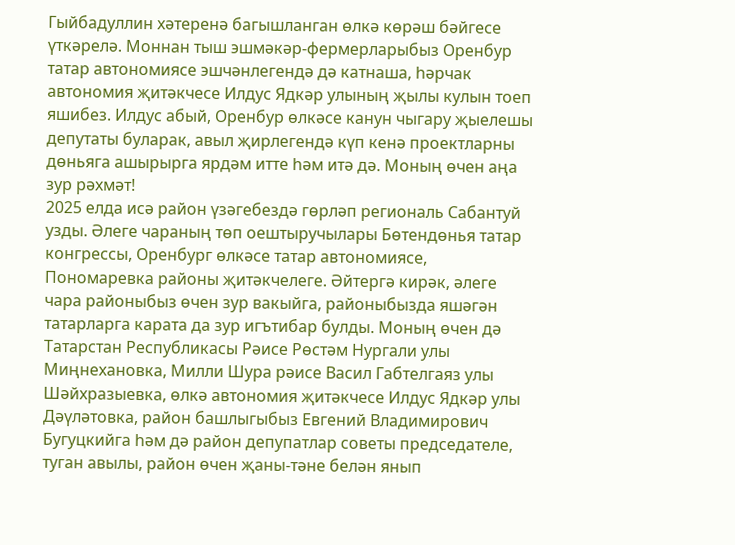Гыйбадуллин хәтеренә багышланган өлкә көрәш бәйгесе үткәрелә. Моннан тыш эшмәкәр-фермерларыбыз Оренбур татар автономиясе эшчәнлегендә дә катнаша, һәрчак автономия җитәкчесе Илдус Ядкәр улының җылы кулын тоеп яшибез. Илдус абый, Оренбур өлкәсе канун чыгару җыелешы депутаты буларак, авыл җирлегендә күп кенә проектларны дөньяга ашырырга ярдәм итте һәм итә дә. Моның өчен аңа зур рәхмәт!
2025 елда исә район үзәгебездә гөрләп региональ Сабантуй узды. Әлеге чараның төп оештыручылары Бөтендөнья татар конгрессы, Оренбург өлкәсе татар автономиясе, Пономаревка районы җитәкчелеге. Әйтергә кирәк, әлеге чара районыбыз өчен зур вакыйга, районыбызда яшәгән татарларга карата да зур игътибар булды. Моның өчен дә Татарстан Республикасы Рәисе Рөстәм Нургали улы Миңнехановка, Милли Шура рәисе Васил Габтелгаяз улы Шәйхразыевка, өлкә автономия җитәкчесе Илдус Ядкәр улы Дәүләтовка, район башлыгыбыз Евгений Владимирович Бугуцкийга һәм дә район депупатлар советы председателе, туган авылы, район өчен җаны-тәне белән янып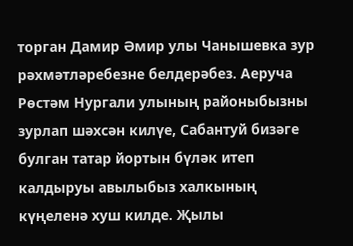торган Дамир Әмир улы Чанышевка зур рәхмәтләребезне белдерәбез. Аеруча Рөстәм Нургали улының районыбызны зурлап шәхсән килүе, Сабантуй бизәге булган татар йортын бүләк итеп калдыруы авылыбыз халкының күңеленә хуш килде. Җылы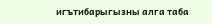игътибарыгызны алга таба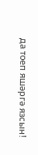да тоеп яшәргә язсын!